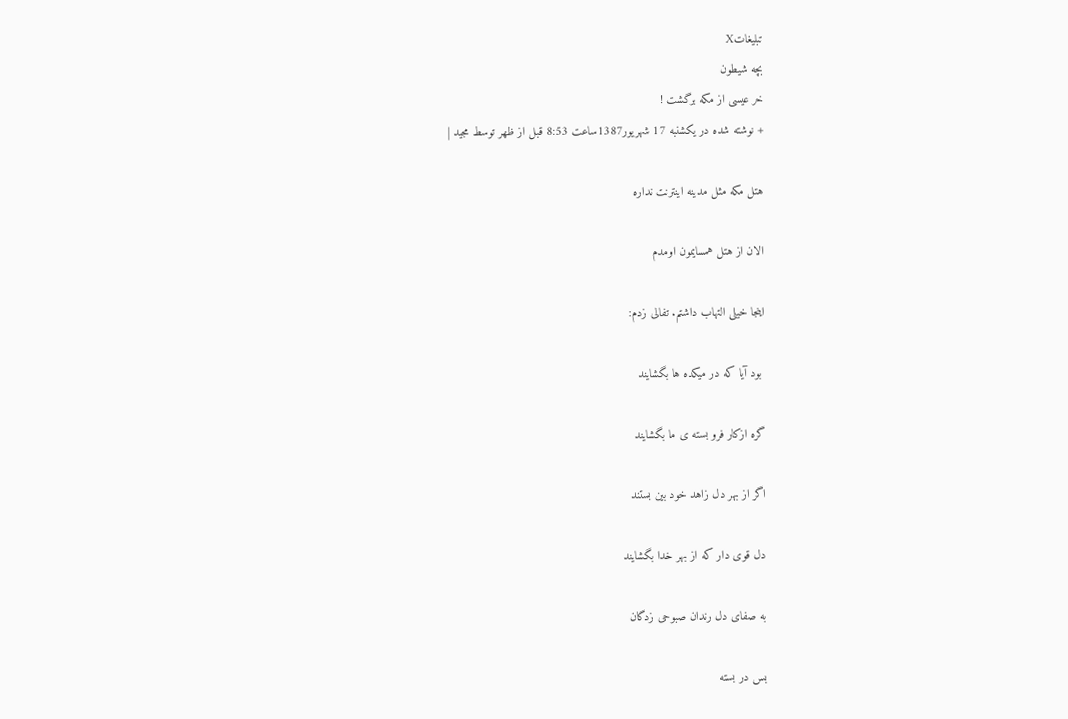تبليغاتX
بچه شيطون
خر عیسی از مکه برگشت !
+ نوشته شده در یکشنبه 17 شهریور1387ساعت 8:53 قبل از ظهر توسط مجيد |

هتل مکه مثل مدینه اینترنت نداره

الان از هتل همسایمون اومدم

اینجا خیلی التهاب داشتم. تفالی زدم:

 بود آیا که در میکده ها بگشایند

گره ازکار فرو بسته ی ما بگشایند

اگر از بهر دل زاهد خود بین بستند

دل قوی دار که از بهر خدا بگشایند

به صفای دل رندان صبوحی زدگان

بس در بسته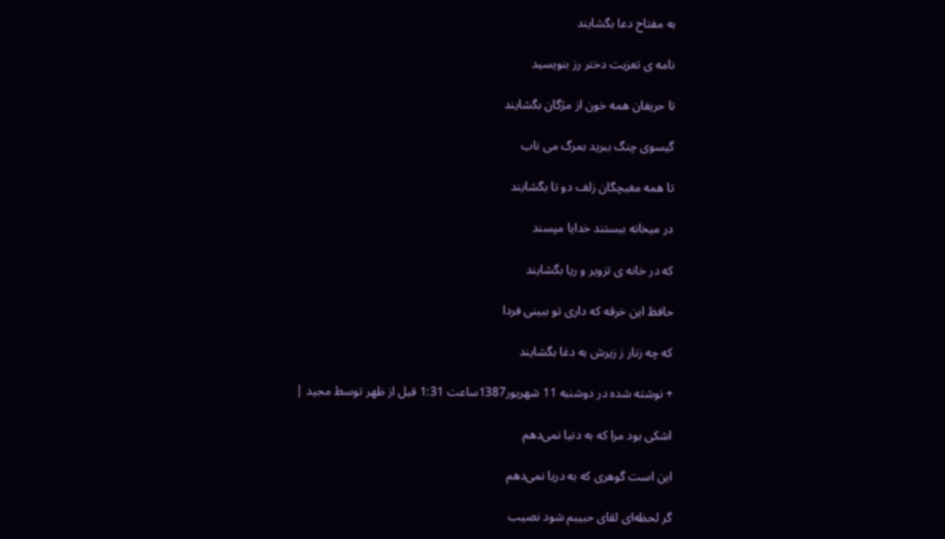به مفتاح دعا بگشایند

نامه ی تعزیت دختر رز بنویسید

تا حریفان همه خون از مژگان بگشایند

گیسوی چنگ ببرید بمرگ می ناب

تا همه مغبچگان زلف دو تا بگشایند

در میخانه ببستند خدایا مپسند

که در خانه ی تزویر و ریا بگشایند

حافظ این خرقه که داری تو ببینی فردا

که چه زنار ز زیرش به دغا بگشایند

+ نوشته شده در دوشنبه 11 شهریور1387ساعت 1:31 قبل از ظهر توسط مجيد |

اشکی بود مرا که به دنیا نمی‌دهم

این است گوهری که به دریا نمی‌دهم

گر لحظه‌ای لقای حبیبم شود نصیب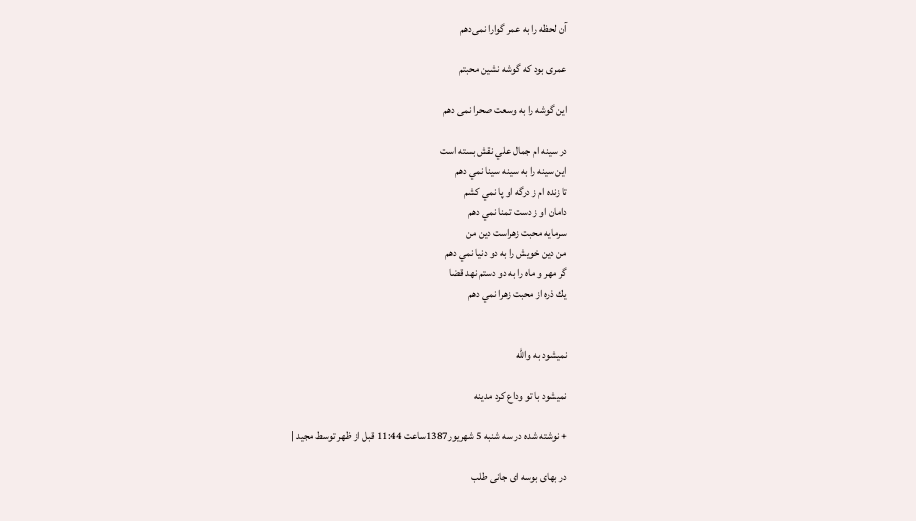آن لحظه را به عمر گوارا نمی‌دهم

عمری بود که گوشه نشین محبتم

این گوشه را به وسعت صحرا نمی دهم

در سينه ام جمال علي نقش بسته است
اين سينه را به سينه سينا نمي دهم
تا زنده ام ز درگه او پا نمي كشم
دامان او ز دست تمنا نمي دهم
سرمايه محبت زهراست دين من
من دين خويش را به دو دنيا نمي دهم
گر مهر و ماه را به دو دستم نهد قضا
يك ذره از محبت زهرا نمي دهم


نمیشود به والله

نمیشود با تو وداع کرد مدینه

+ نوشته شده در سه شنبه 5 شهریور1387ساعت 11:44 قبل از ظهر توسط مجيد |

در بهای بوسه ای جانی طلب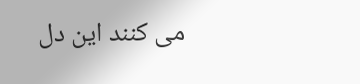می کنند این دل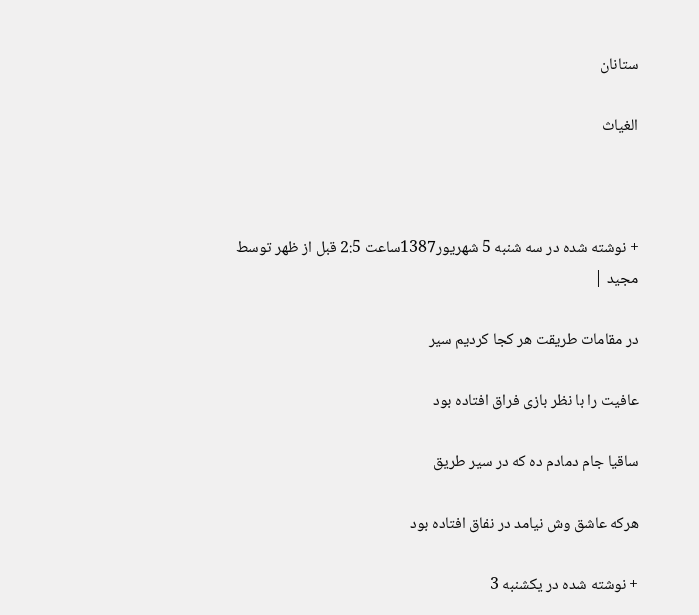ستانان

الغیاث



+ نوشته شده در سه شنبه 5 شهریور1387ساعت 2:5 قبل از ظهر توسط مجيد |

در مقامات طریقت هر کجا کردیم سیر

عافیت را با نظر بازی فراق افتاده بود

ساقیا جام دمادم ده که در سیر طریق

هرکه عاشق وش نیامد در نفاق افتاده بود

+ نوشته شده در یکشنبه 3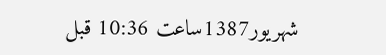شهریور1387ساعت 10:36 قبل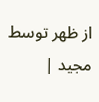از ظهر توسط مجيد |